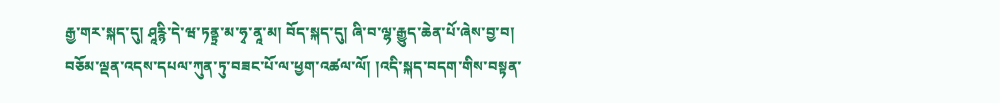རྒྱ་གར་སྐད་དུ། ཤཱརྙི་དེ་ཝ་ཏནྟྲ་མ་ཧྭ་ནཱ་མ། བོད་སྐད་དུ། ཞི་བ་ལྷ་རྒྱུད་ཆེན་པོ་ཞེས་བྱ་བ། བཅོམ་ལྡན་འདས་དཔལ་ཀུན་ཏུ་བཟང་པོ་ལ་ཕྱག་འཚལ་ལོ། །འདི་སྐད་བདག་གིས་བསྟན་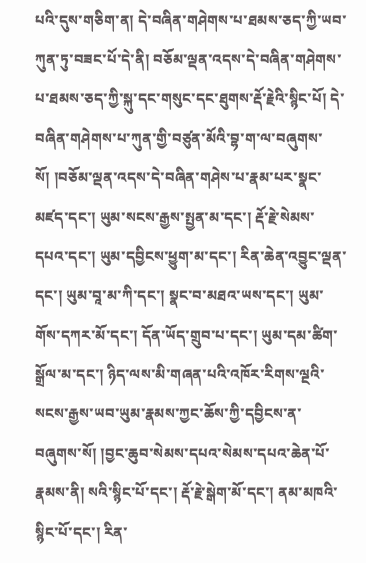པའི་དུས་གཅིག་ན། དེ་བཞིན་གཤེགས་པ་ཐམས་ཅད་ཀྱི་ཡབ་ཀུན་ཏུ་བཟང་པོ་དེ་ནི། བཅོམ་ལྡན་འདས་དེ་བཞིན་གཤེགས་པ་ཐམས་ཅད་ཀྱི་སྐུ་དང་གསུང་དང་ཐུགས་རྡོ་རྗེའི་སྙིང་པོ། དེ་བཞིན་གཤེགས་པ་ཀུན་གྱི་བཙུན་མོའི་བྷ་ག་ལ་བཞུགས་སོ། །བཅོམ་ལྡན་འདས་དེ་བཞིན་གཤེས་པ་རྣམ་པར་སྣང་མཛད་དང་། ཡུམ་སངས་རྒྱས་སྤྱན་མ་དང་། རྡོ་རྗེ་སེམས་དཔའ་དང་། ཡུམ་དབྱིངས་ཕྱུག་མ་དང་། རིན་ཆེན་འབྱུང་ལྡན་དང་། ཡུམ་བཱ་མ་ཀི་དང་། སྣང་བ་མཐའ་ཡས་དང་། ཡུམ་གོས་དཀར་མོ་དང་། དོན་ཡོད་གྲུབ་པ་དང་། ཡུམ་དམ་ཚིག་སྒྲོལ་མ་དང་། ཉིད་ལས་མི་གཞན་པའི་འཁོར་རིགས་ལྔའི་སངས་རྒྱས་ཡབ་ཡུམ་རྣམས་ཀྱང་ཆོས་ཀྱི་དབྱིངས་ན་བཞུགས་སོ། །བྱང་ཆུབ་སེམས་དཔའ་སེམས་དཔའ་ཆེན་པོ་རྣམས་ནི། སའི་སྙིང་པོ་དང་། རྡོ་རྗེ་སྒེག་མོ་དང་། ནམ་མཁའི་སྙིང་པོ་དང་། རིན་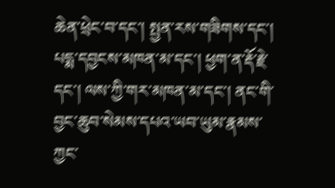ཆེན་ཕྲེང་བ་དང་། སྤྱན་རས་གཟིགས་དང་། པདྨ་དབྱངས་མཁན་མ་དང་། ཕྱག་ན་རྡོ་རྗེ་དང་། ལས་ཀྱི་གར་མཁན་མ་དང་། ནང་གི་བྱང་ཆུབ་སེམས་དཔའ་ཡབ་ཡུམ་རྣམས་ཀྱང་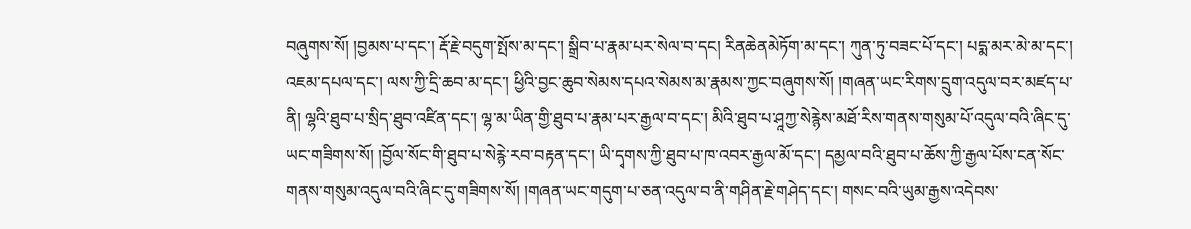བཞུགས་སོ། །བྱམས་པ་དང་། རྡོ་རྗེ་བདུག་སྤོས་མ་དང་། སྒྲིབ་པ་རྣམ་པར་སེལ་བ་དང། རིནཆེནམེཏོག་མ་དང་། ཀུན་ཏུ་བཟང་པོ་དང་། པདྨ་མར་མེ་མ་དང་། འཇམ་དཔལ་དང་། ལས་ཀྱི་དྲི་ཆབ་མ་དང་། ཕྱིའི་བྱང་ཆུབ་སེམས་དཔའ་སེམས་མ་རྣམས་ཀྱང་བཞུགས་སོ། །གཞན་ཡང་རིགས་དྲུག་འདུལ་བར་མཛད་པ་ནི། ལྷའི་ཐུབ་པ་སྲིད་ཐུབ་འཛིན་དང་། ལྷ་མ་ཡིན་གྱི་ཐུབ་པ་རྣམ་པར་རྒྱལ་བ་དང་། མིའི་ཐུབ་པ་ཤཱཀྱ་སེརྙེས་མཐོ་རིས་གནས་གསུམ་པོ་འདུལ་བའི་ཞིང་དུ་ཡང་གཟིགས་སོ། །བྱོལ་སོང་གི་ཐུབ་པ་སེརྙེ་རབ་བརྟན་དང་། ཡི་དྭགས་ཀྱི་ཐུབ་པ་ཁ་འབར་རྒྱལ་མོ་དང་། དམྱལ་བའི་ཐུབ་པ་ཆོས་ཀྱི་རྒྱལ་པོས་ངན་སོང་གནས་གསུམ་འདུལ་བའི་ཞིང་དུ་གཟིགས་སོ། །གཞན་ཡང་གདུག་པ་ཅན་འདུལ་བ་ནི་གཤིན་རྗེ་གཤེད་དང་། གསང་བའི་ཡུམ་རྒྱས་འདེབས་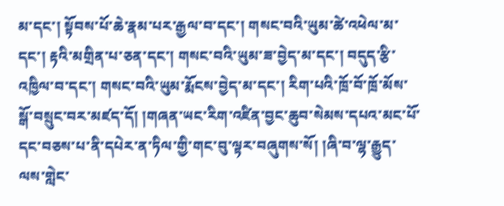མ་དང་། སྟོབས་པོ་ཆེ་རྣམ་པར་རྒྱལ་བ་དང་། གསང་བའི་ཡུམ་ཚེ་འཕེལ་མ་དང་། རྟའི་མགྲིན་པ་ཅན་དང་། གསང་བའི་ཡུམ་ཟ་བྱེད་མ་དང་། བདུད་རྩི་འཁྱིལ་བ་དང་། གསང་བའི་ཡུམ་རྨོངས་བྱེད་མ་དང་། རིག་པའི་ཁྲོ་བོ་ཁྲོ་མོས་སྒོ་བསྲུང་བར་མཛད་དོ། །གཞན་ཡང་རིག་འཛིན་བྱང་ཆུབ་སེམས་དཔའ་མང་པོ་དང་བཅས་པ་ནི་དཔེར་ན་ཏིལ་གྱི་གང་བུ་ལྟར་བཞུགས་སོ། །ཞི་བ་ལྷ་རྒྱུད་ལས་གླེང་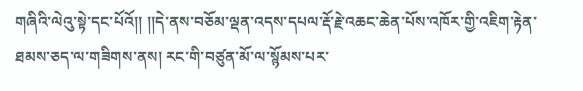གཞིའི་ལེའུ་སྟེ་དང་པོའོ།། །།དེ་ནས་བཅོམ་ལྡན་འདས་དཔལ་རྡོ་རྗེ་འཆང་ཆེན་པོས་འཁོར་གྱི་འཇིག་རྟེན་ཐམས་ཅད་ལ་གཟིགས་ནས། རང་གི་བཙུན་མོ་ལ་སྙོམས་པར་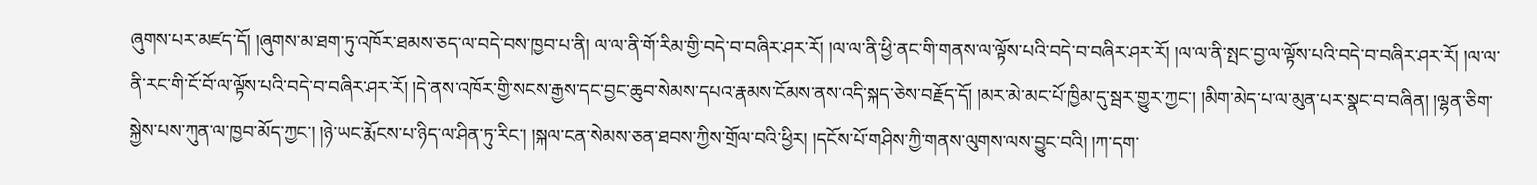ཞུགས་པར་མཛད་དོ། །ཞུགས་མ་ཐག་ཏུ་འཁོར་ཐམས་ཅད་ལ་བདེ་བས་ཁྱབ་པ་ནི། ལ་ལ་ནི་གོ་རིམ་གྱི་བདེ་བ་བཞིར་ཤར་རོ། །ལ་ལ་ནི་ཕྱི་ནང་གི་གནས་ལ་ལྟོས་པའི་བདེ་བ་བཞིར་ཤར་རོ། །ལ་ལ་ནི་སྤང་བྱ་ལ་ལྟོས་པའི་བདེ་བ་བཞིར་ཤར་རོ། །ལ་ལ་ནི་རང་གི་ངོ་བོ་ལ་ལྟོས་པའི་བདེ་བ་བཞིར་ཤར་རོ། །དེ་ནས་འཁོར་གྱི་སངས་རྒྱས་དང་བྱང་ཆུབ་སེམས་དཔའ་རྣམས་ངོམས་ནས་འདི་སྐད་ཅེས་བརྗོད་དོ། །མར་མེ་མང་པོ་ཁྱིམ་དུ་སྦར་གྱུར་ཀྱང་། །མིག་མེད་པ་ལ་མུན་པར་སྣང་བ་བཞིན། །ལྷན་ཅིག་སྐྱེས་པས་ཀུན་ལ་ཁྱབ་མོད་ཀྱང་། །ཉེ་ཡང་རྨོངས་པ་ཉིད་ལ་ཤིན་ཏུ་རིང་། །སྐལ་ངན་སེམས་ཅན་ཐབས་ཀྱིས་གྲོལ་བའི་ཕྱིར། །དངོས་པོ་གཤིས་ཀྱི་གནས་ལུགས་ལས་བྱུང་བའི། །ཀ་དག་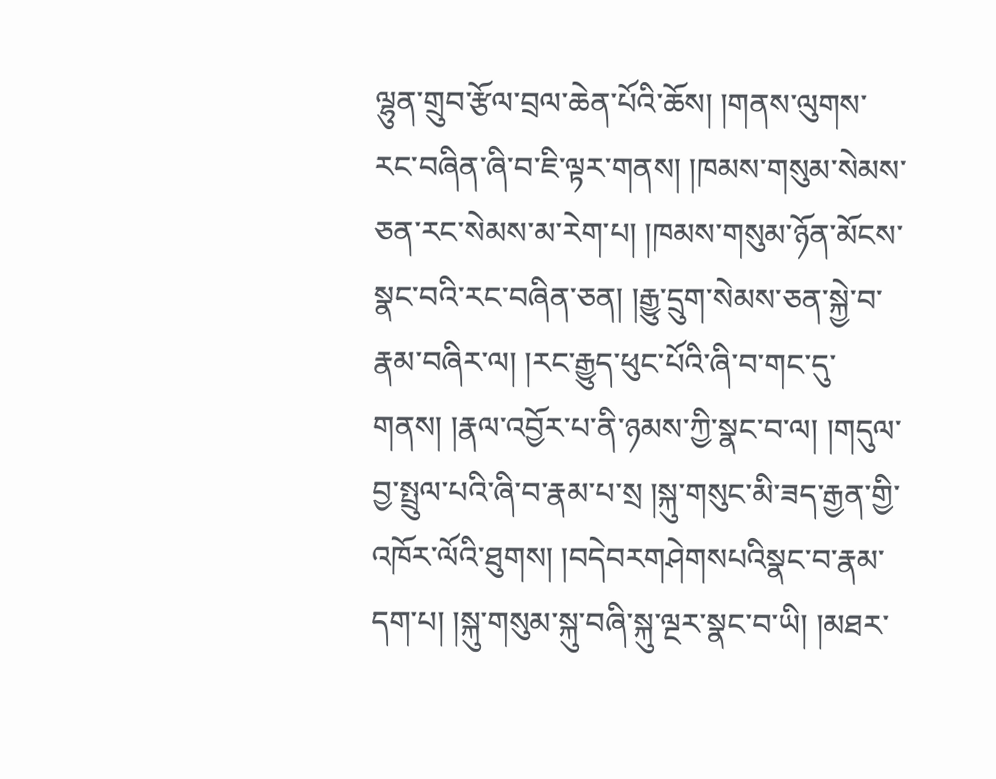ལྷུན་གྲུབ་རྩོལ་བྲལ་ཆེན་པོའི་ཆོས། །གནས་ལུགས་རང་བཞིན་ཞི་བ་ཇི་ལྟར་གནས། །ཁམས་གསུམ་སེམས་ཅན་རང་སེམས་མ་རེག་པ། །ཁམས་གསུམ་ཉོན་མོངས་སྣང་བའི་རང་བཞིན་ཅན། །རྒྱུ་དྲུག་སེམས་ཅན་སྐྱེ་བ་རྣམ་བཞིར་ལ། །རང་རྒྱུད་ཕུང་པོའི་ཞི་བ་གང་དུ་གནས། །རྣལ་འབྱོར་པ་ནི་ཉམས་ཀྱི་སྣང་བ་ལ། །གདུལ་བྱ་སྤྲུལ་པའི་ཞི་བ་རྣམ་པ་སྲ །སྐུ་གསུང་མི་ཟད་རྒྱན་གྱི་འཁོར་ལོའི་ཐུགས། །བདེབརགཤེགསཔའིསྣང་བ་རྣམ་དག་པ། །སྐུ་གསུམ་སྐུ་བཞི་སྐུ་ལྔར་སྣང་བ་ཡི། །མཐར་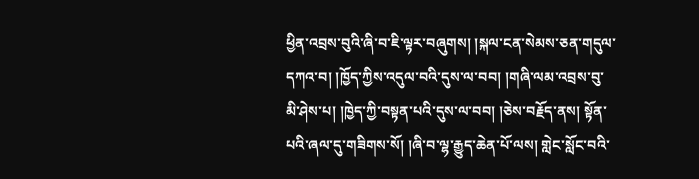ཕྱིན་འབྲས་བུའི་ཞི་བ་ཇི་ལྟར་བཞུགས། །སྐལ་ངན་སེམས་ཅན་གདུལ་དཀའ་བ། །ཁྱོད་ཀྱིས་འདུལ་བའི་དུས་ལ་བབ། །གཞི་ལམ་འབྲས་བུ་མི་ཤེས་པ། །ཁྱེད་ཀྱི་བསྟན་པའི་དུས་ལ་བབ། །ཅེས་བརྗོད་ནས། སྟོན་པའི་ཞལ་དུ་གཟིགས་སོ། །ཞི་བ་ལྷ་རྒྱུད་ཆེན་པོ་ལས། གླེང་སློང་བའི་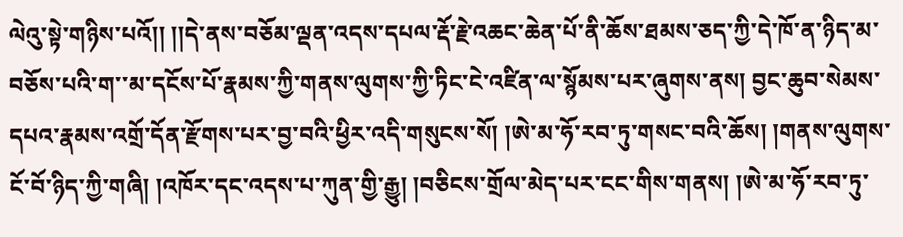ལེའུ་སྟེ་གཉིས་པའོ།། །།དེ་ནས་བཅོམ་ལྡན་འདས་དཔལ་རྡོ་རྗེ་འཆང་ཆེན་པོ་ནི་ཆོས་ཐམས་ཅད་ཀྱི་དེ་ཁོ་ན་ཉིད་མ་བཅོས་པའི་ག་་མ་དངོས་པོ་རྣམས་ཀྱི་གནས་ལུགས་ཀྱི་ཏིང་ངེ་འཛིན་ལ་སྙོམས་པར་ཞུགས་ནས། བྱང་ཆུབ་སེམས་དཔའ་རྣམས་འགྲོ་དོན་རྫོགས་པར་བྱ་བའི་ཕྱིར་འདི་གསུངས་སོ། །ཨེ་མ་ཧོ་རབ་ཏུ་གསང་བའི་ཆོས། །གནས་ལུགས་ངོ་བོ་ཉིད་ཀྱི་གཞི། །འཁོར་དང་འདས་པ་ཀུན་གྱི་རྒྱུ། །བཅིངས་གྲོལ་མེད་པར་ངང་གིས་གནས། །ཨེ་མ་ཧོ་རབ་ཏུ་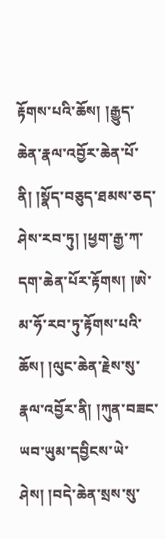རྟོགས་པའི་ཆོས། །རྒྱུད་ཆེན་རྣལ་འབྱོར་ཆེན་པོ་ནི། །སྣོད་བཅུད་ཐམས་ཅད་ཤེས་རབ་ཏུ། །ཕྱག་རྒྱ་ཀ་དག་ཆེན་པོར་རྟོགས། །ཨེ་མ་ཧོ་རབ་ཏུ་རྟོགས་པའི་ཆོས། །ལུང་ཆེན་རྗེས་སུ་རྣལ་འབྱོར་ནི། །ཀུན་བཟང་ཡབ་ཡུམ་དབྱིངས་ཡེ་ཤེས། །བདེ་ཆེན་སྲས་སུ་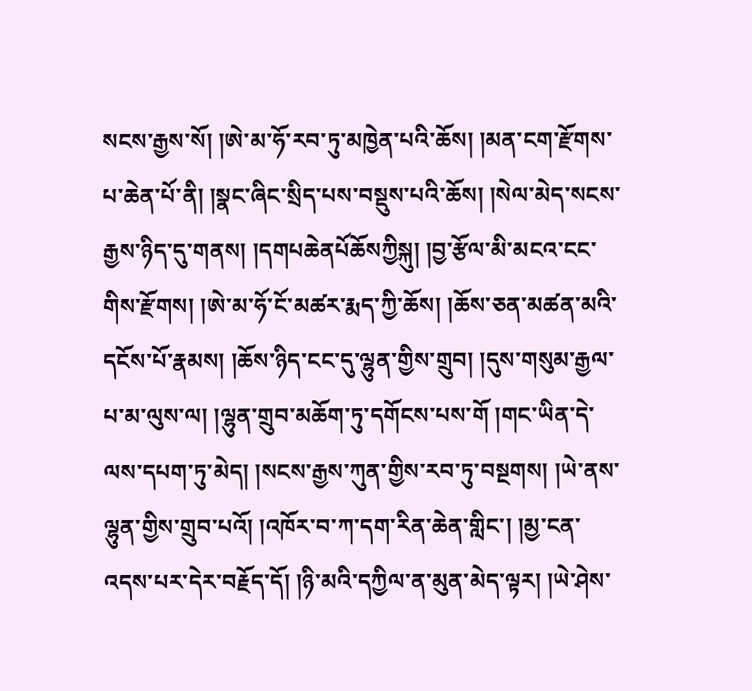སངས་རྒྱས་སོ། །ཨེ་མ་ཧོ་རབ་ཏུ་མཁྱེན་པའི་ཆོས། །མན་ངག་རྫོགས་པ་ཆེན་པོ་ནི། །སྣང་ཞིང་སྲིད་པས་བསྡུས་པའི་ཆོས། །སེལ་མེད་སངས་རྒྱས་ཉིད་དུ་གནས། །དགཔཆེནཔོཆོསཀྱིསྐུ། །བྱ་རྩོལ་མི་མངའ་ངང་གིས་རྫོགས། །ཨེ་མ་ཧོ་ངོ་མཚར་རྨད་ཀྱི་ཆོས། །ཆོས་ཅན་མཚན་མའི་དངོས་པོ་རྣམས། །ཆོས་ཉིད་ངང་དུ་ལྷུན་གྱིས་གྲུབ། །དུས་གསུམ་རྒྱལ་པ་མ་ལུས་ལ། །ལྷུན་གྲུབ་མཆོག་ཏུ་དགོངས་པས་གོ །གང་ཡིན་དེ་ལས་དཔག་ཏུ་མེད། །སངས་རྒྱས་ཀུན་གྱིས་རབ་ཏུ་བསྔགས། །ཡེ་ནས་ལྷུན་གྱིས་གྲུབ་པའོ། །འཁོར་བ་ཀ་དག་རིན་ཆེན་གླིང་། །མྱ་ངན་འདས་པར་དེར་བརྗོད་དོ། །ཉི་མའི་དཀྱིལ་ན་མུན་མེད་ལྟར། །ཡེ་ཤེས་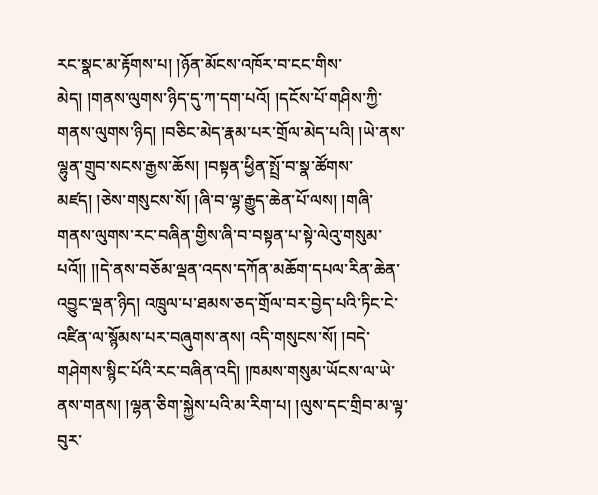རང་སྣང་མ་རྟོགས་པ། །ཉོན་མོངས་འཁོར་བ་ངང་གིས་མེད། །གནས་ལུགས་ཉིད་དུ་ཀ་དག་པའོ། །དངོས་པོ་གཤིས་ཀྱི་གནས་ལུགས་ཉིད། །བཅིང་མེད་རྣམ་པར་གྲོལ་མེད་པའི། །ཡེ་ནས་ལྷུན་གྲུབ་སངས་རྒྱས་ཆོས། །བསྟན་ཕྱིན་སྤྲོ་བ་སྣ་ཚོགས་མཛད། །ཅེས་གསུངས་སོ། །ཞི་བ་ལྷ་རྒྱུད་ཆེན་པོ་ལས། །གཞི་གནས་ལུགས་རང་བཞིན་གྱིས་ཞི་བ་བསྟན་པ་སྟེ་ལེའུ་གསུམ་པའོ།། །།དེ་ནས་བཅོམ་ལྡན་འདས་དཀོན་མཆོག་དཔལ་རིན་ཆེན་འབྱུང་ལྡན་ཉིད། འཁྲུལ་པ་ཐམས་ཅད་གྲོལ་བར་བྱེད་པའི་ཏིང་ངེ་འཛིན་ལ་སྙོམས་པར་བཞུགས་ནས། འདི་གསུངས་སོ། །བདེ་གཤེགས་སྙིང་པོའི་རང་བཞིན་འདི། །ཁམས་གསུམ་ཡོངས་ལ་ཡེ་ནས་གནས། །ལྷན་ཅིག་སྐྱེས་པའི་མ་རིག་པ། །ལུས་དང་གྲིབ་མ་ལྟ་བུར་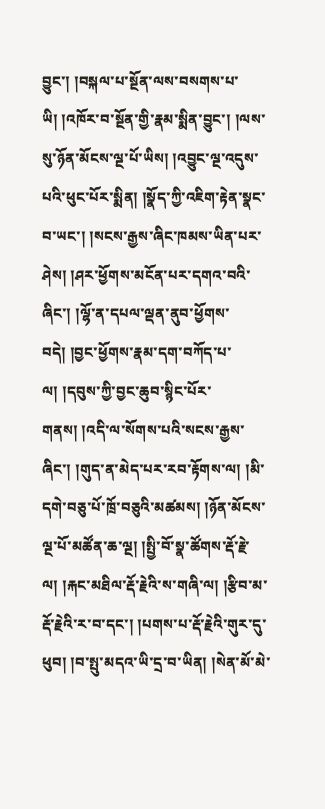བྱུང་། །བསྐལ་པ་སྔོན་ལས་བསགས་པ་ཡི། །འཁོར་བ་སྔོན་གྱི་རྣམ་སྨིན་བྱུང་། །ལས་སུ་ཉོན་མོངས་ལྔ་པོ་ཡིས། །འབྱུང་ལྔ་འདུས་པའི་ཕུང་པོར་སྨིན། །སྣོད་ཀྱི་འཇིག་རྟེན་སྣང་བ་ཡང་། །སངས་རྒྱས་ཞིང་ཁམས་ཡིན་པར་ཤེས། །ཤར་ཕྱོགས་མངོན་པར་དགའ་བའི་ཞིང་། །ལྷོ་ན་དཔལ་ལྡན་ནུབ་ཕྱོགས་བདེ། །བྱང་ཕྱོགས་རྣམ་དག་བཀོད་པ་ལ། །དབུས་ཀྱི་བྱང་ཆུབ་སྙིང་པོར་གནས། །འདི་ལ་སོགས་པའི་སངས་རྒྱས་ཞིང་། །གུད་ན་མེད་པར་རབ་རྟོགས་ལ། །མི་དགེ་བཅུ་པོ་ཁྲོ་བཅུའི་མཚམས། །ཉོན་མོངས་ལྔ་པོ་མཚོན་ཆ་ལྔ། །སྤྱི་བོ་སྣ་ཚོགས་རྡོ་རྗེ་ལ། །རྐང་མཐིལ་རྡོ་རྗེའི་ས་གཞི་ལ། །རྩིབ་མ་རྡོ་རྗེའི་ར་བ་དང་། །པགས་པ་རྡོ་རྗེའི་གུར་དུ་ཕུབ། །བ་སྤུ་མདའ་ཡི་དྲ་བ་ཡིན། །སེན་མོ་མེ་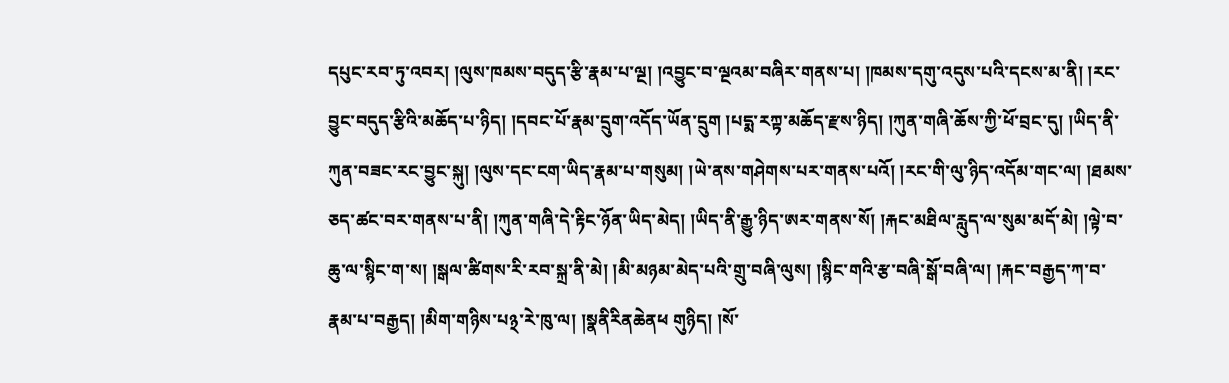དཔུང་རབ་ཏུ་འབར། །ལུས་ཁམས་བདུད་རྩི་རྣམ་པ་ལྔ། །འབྱུང་བ་ལྔའམ་བཞིར་གནས་པ། །ཁམས་དགུ་འདུས་པའི་དངས་མ་ནི། །རང་བྱུང་བདུད་རྩིའི་མཆོད་པ་ཉིད། །དབང་པོ་རྣམ་དྲུག་འདོད་ཡོན་དྲུག །པདྨ་རཀྟ་མཆོད་རྫས་ཉིད། །ཀུན་གཞི་ཆོས་ཀྱི་ཕོ་བྲང་དུ། །ཡིད་ནི་ཀུན་བཟང་རང་བྱུང་སྐུ། །ལུས་དང་ངག་ཡིད་རྣམ་པ་གསུམ། །ཡེ་ནས་གཤེགས་པར་གནས་པའོ། །རང་གི་ལུ་ཉིད་འདོམ་གང་ལ། །ཐམས་ཅད་ཚང་བར་གནས་པ་ནི། །ཀུན་གཞི་དེ་རྟིང་ཉོན་ཡིད་མེད། །ཡིད་ནི་རྒྱུ་ཉིད་ཨར་གནས་སོ། །རྐང་མཐིལ་རླུད་ལ་སུམ་མདོ་མེ། །ལྟེ་བ་ཆུ་ལ་སྙིང་ག་ས། །སྒལ་ཚིགས་རི་རབ་སྐྲ་ནི་མེ། །མི་མཉམ་མེད་པའི་གྲུ་བཞི་ལུས། །སྙིང་གའི་རྩ་བཞི་སྒོ་བཞི་ལ། །རྐང་བརྒྱད་ཀ་བ་རྣམ་པ་བརྒྱད། །མིག་གཉིས་པ྅་རེ་ཁུ་ལ། །སྣནིརིནཆེནཕ གུཉིད། །སོ་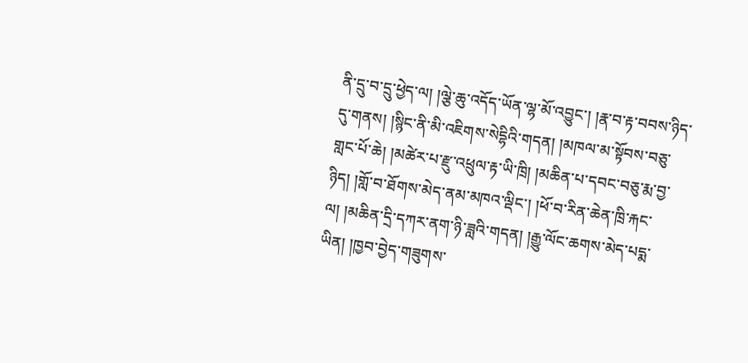ནི་དྲུ་བ་དྲུ་ཕྱེད་ལ། །ལྕེ་ཆུ་འདོད་ཡོན་ལྷ་མོ་འབྱུང་། །རྣ་བ་རྟ་བབས་ཉིད་དུ་གནས། །སྙིང་ནི་མི་འཇིགས་སེདྷིའི་གདན། །མཁལ་མ་སྟོབས་བཅུ་གླང་པོ་ཆེ། །མཚེར་པ་རྫུ་འཕྲུལ་རྟ་ཡི་ཁྲི། །མཆིན་པ་དབང་བཅུ་རྨ་བྱ་ཉིད། །གློ་བ་ཐོགས་མེད་ནམ་མཁའ་ལྡིང་། །ཕོ་བ་རིན་ཆེན་ཁྲི་རྐང་ལ། །མཆིན་དྲི་དཀར་ནག་ཉི་ཟླའི་གདན། །རྒྱུ་ལོང་ཆགས་མེད་པདྨ་ཡིན། །ཁྱབ་བྱེད་གཟུགས་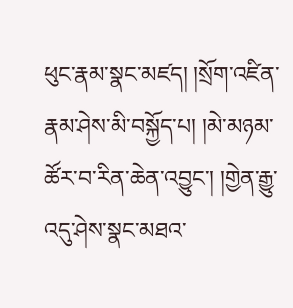ཕུང་རྣམ་སྣང་མཛད། །སྲོག་འཛིན་རྣམ་ཤེས་མི་བསྐྱོད་པ། །མེ་མཉམ་ཚོར་བ་རིན་ཆེན་འབྱུང་། །གྱེན་རྒྱུ་འདུ་ཤེས་སྣང་མཐའ་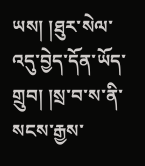ཡས། །ཐུར་སེལ་འདུ་བྱེད་དོན་ཡོད་གྲུབ། །སྲ་བ་ས་ནི་སངས་རྒྱས་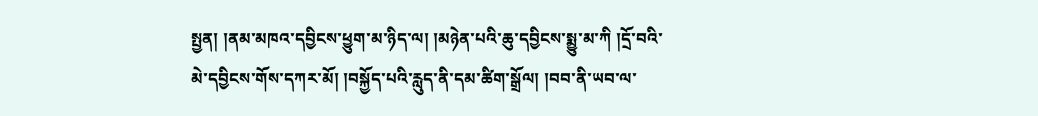སྤྱན། །ནམ་མཁའ་དབྱིངས་ཕྱུག་མ་ཉིད་ལ། །མཉེན་པའི་ཆུ་དབྱིངས་སྨྱུ་མ་ཀི །དྲོ་བའི་མེ་དབྱིངས་གོས་དཀར་མོ། །བསྐྱོད་པའི་རླུད་ནི་དམ་ཚིག་སྒྲོལ། །བབ་ནི་ཡབ་ལ་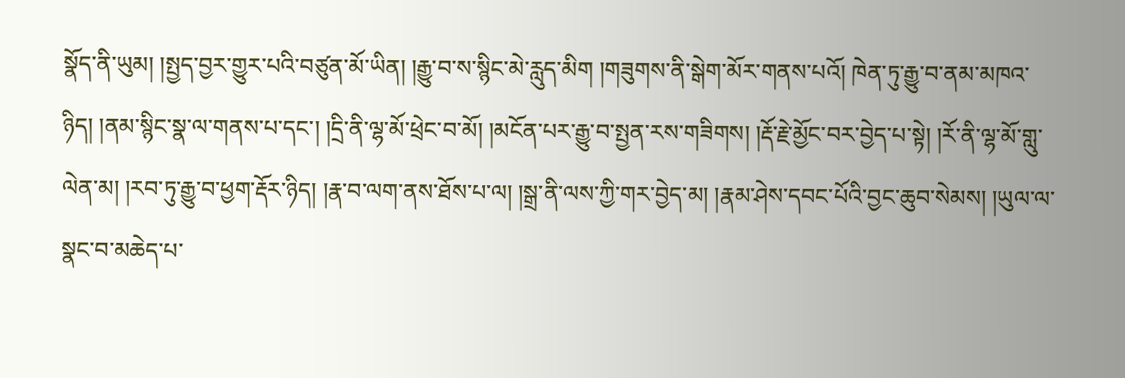སྣོད་ནི་ཡུམ། །སྤྱད་བྱར་གྱུར་པའི་བཙུན་མོ་ཡིན། །རྒྱུ་བ་ས་སྙིང་མེ་རླུད་མིག །གཟུགས་ནི་སྒེག་མོར་གནས་པའོ། ཁེན་ཏུ་རྒྱུ་བ་ནམ་མཁའ་ཉིད། །ནམ་སྙིང་སྣ་ལ་གནས་པ་དང་། །དྲི་ནི་ལྷ་མོ་ཕྲེང་བ་མོ། །མངོན་པར་རྒྱུ་བ་སྤྱན་རས་གཟིགས། །རྡོ་རྗེ་མྱོང་བར་བྱེད་པ་སྟེ། །རོ་ནི་ལྷ་མོ་གླུ་ལེན་མ། །རབ་ཏུ་རྒྱུ་བ་ཕྱག་རྡོར་ཉིད། །རྣ་བ་ལག་ནས་ཐོས་པ་ལ། །སྒྲ་ནི་ལས་ཀྱི་གར་བྱེད་མ། །རྣམ་ཤེས་དབང་པོའི་བྱང་ཆུབ་སེམས། །ཡུལ་ལ་སྣང་བ་མཆེད་པ་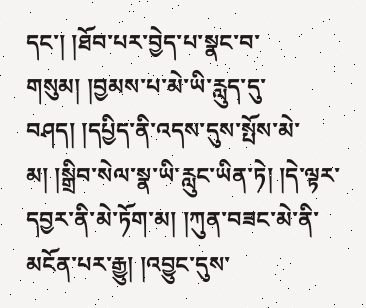དང་། །ཐོབ་པར་བྱེད་པ་སྣང་བ་གསུམ། །བྱམས་པ་མེ་ཡི་རླུད་དུ་བཤད། །དཔྱིད་ནི་འདས་དུས་སྤོས་མེ་མ། །སྒྲིབ་སེལ་སྣ་ཡི་རླུང་ཡིན་ཏེ། །དེ་ལྟར་དབྱར་ནི་མེ་ཏོག་མ། །ཀུན་བཟང་མེ་ནི་མངོན་པར་རྒྱུ། །འབྱུང་དུས་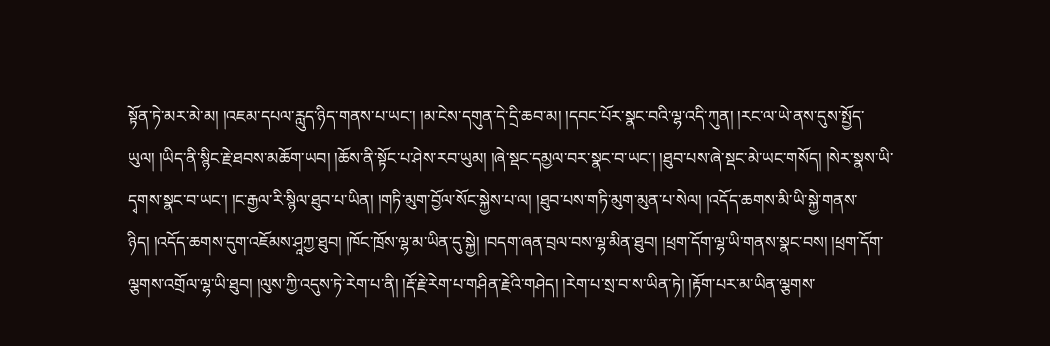སྟོན་ཏེ་མར་མེ་མ། །འཇམ་དཔལ་རླུད་ཉིད་གནས་པ་ཡང་། །མ་ངེས་དགུན་དེ་དྲི་ཆབ་མ། །དབང་པོར་སྣང་བའི་ལྷ་འདི་ཀུན། །རང་ལ་ཡེ་ནས་དུས་སྤྱོད་ཡུལ། །ཡིད་ནི་སྙིང་རྗེ་ཐབས་མཆོག་ཡབ། །ཆོས་ནི་སྟོང་པ་ཤེས་རབ་ཡུམ། །ཞེ་སྡང་དམྱལ་བར་སྣང་བ་ཡང་། །ཐུབ་པས་ཞེ་སྡང་མེ་ཡང་གསོད། །སེར་སྣས་ཡི་དྭགས་སྣང་བ་ཡང་། །ང་རྒྱལ་རི་སྙིལ་ཐུབ་པ་ཡིན། །གཏི་མུག་བྱོལ་སོང་སྐྱེས་པ་ལ། །ཐུབ་པས་གཏི་མུག་མུན་པ་སེལ། །འདོད་ཆགས་མི་ཡི་སྐྱེ་གནས་ཉིད། །འདོད་ཆགས་དུག་འཇོམས་ཤཱཀྱ་ཐུབ། །ཁོང་ཁྲོས་ལྷ་མ་ཡིན་དུ་སྐྱེ། །བདག་ཞན་བྲལ་བས་ལྷ་མིན་ཐུབ། །ཕྲག་དོག་ལྷ་ཡི་གནས་སྣང་བས། །ཕྲག་དོག་ལྕགས་འགྲོལ་ལྷ་ཡི་ཐུབ། །ལུས་ཀྱི་འདུས་ཏེ་རེག་པ་ནི། །རྡོ་རྗེ་རེག་པ་གཤིན་རྗེའི་གཤེད། །རེག་པ་སྲ་བ་ས་ཡིན་ཏེ། །རྟོག་པར་མ་ཡིན་ལྕགས་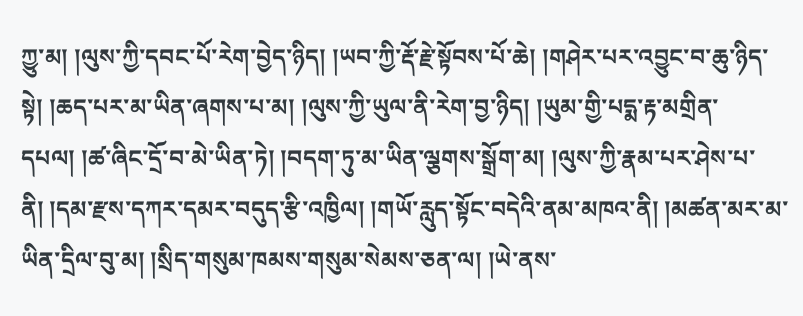ཀྱུ་མ། །ལུས་ཀྱི་དབང་པོ་རེག་བྱེད་ཉིད། །ཡབ་ཀྱི་རྡོ་རྗེ་སྟོབས་པོ་ཆེ། །གཤེར་པར་འབྱུང་བ་ཆུ་ཉིད་སྟེ། །ཆད་པར་མ་ཡིན་ཞགས་པ་མ། །ལུས་ཀྱི་ཡུལ་ནི་རེག་བྱ་ཉིད། །ཡུམ་གྱི་པདྨ་རྟ་མགྲིན་དཔལ། །ཚ་ཞིང་དྲོ་བ་མེ་ཡིན་ཏེ། །བདག་ཏུ་མ་ཡིན་ལྕགས་སྒྲོག་མ། །ལུས་ཀྱི་རྣམ་པར་ཤེས་པ་ནི། །དམ་རྫས་དཀར་དམར་བདུད་རྩི་འཁྱིལ། །གཡོ་རླུད་སྟོང་བདེའི་ནམ་མཁའ་ནི། །མཚན་མར་མ་ཡིན་དྲིལ་བུ་མ། །སྲིད་གསུམ་ཁམས་གསུམ་སེམས་ཅན་ལ། །ཡེ་ནས་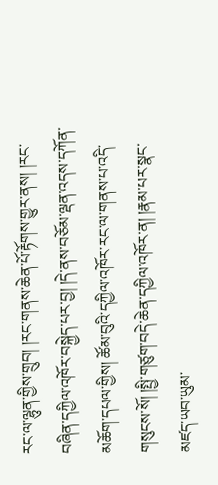རང་ལ་ལྷུན་གྱིས་གྲུབ། །རང་གནས་ཆེན་པོ་རྟོགས་གྱུར་ནས། །རང་བཞིན་དཀྱིལ་འཁོར་བསྐྱེད་པར་བྱ། །དེ་ནས་བཅོམ་ལྡན་འདས་དཀོན་མཆོག་དཔལ་གྱིས། ཚོམ་བུའི་དཀྱིལ་འཁོར་རང་ལ་གནས་པ་འདི་གསུངས་སོ། །སྤྱི་གཙུག་བདེ་ཆེན་དཀྱིལ་འཁོར་ན། །རྣམ་པར་སྣང་མཛད་ཡབ་ཡུམ་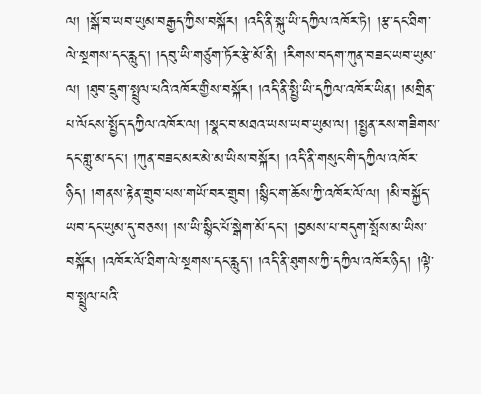ལ། །སྒོ་བ་ཡབ་ཡུམ་བརྒྱད་ཀྱིས་བསྐོར། །འདི་ནི་སྐུ་ཡི་དཀྱིལ་འཁོར་ཏེ། །རྩ་དང་ཐིག་ལེ་སྔགས་དང་རླུད་། །དབུ་ཡི་གཙུག་ཏོར་རྩེ་མོ་ནི། །རིགས་བདག་ཀུན་བཟང་ཡབ་ཡུམ་ལ། །ཐུབ་དྲུག་སྤྲུལ་པའི་འཁོར་གྱིས་བསྐོར། །འདི་ནི་སྤྱི་ཡི་དཀྱིལ་འཁོར་ཡིན། །མགྲིན་པ་ལོངས་སྤྱོད་དཀྱིལ་འཁོར་ལ། །སྣང་བ་མཐའ་ཡས་ཡབ་ཡུམ་ལ། །སྤྱན་རས་གཟིགས་དང་གླུ་མ་དང་། །ཀུན་བཟང་མར་མེ་མ་ཡིས་བསྐོར། །འདི་ནི་གསུང་གི་དཀྱིལ་འཁོར་ཉིད། །གནས་རྟེན་གྲུབ་པས་གཡོ་བར་གྲུབ། །སྙིང་ག་ཆོས་ཀྱི་འཁོར་ལོ་ལ། །མི་བསྐྱོད་ཡབ་དང་ཡུམ་དུ་བཅས། །ས་ཡི་སྙིང་པོ་སྒེག་མོ་དང་། །བྱམས་པ་བདུག་སྤོས་མ་ཡིས་བསྐོར། །འཁོར་ལོ་ཐིག་ལེ་སྔགས་དང་རླུད་། །འདི་ནི་ཐུགས་ཀྱི་དཀྱིལ་འཁོར་ཉིད། །ལྟེ་བ་སྤྲུལ་པའི་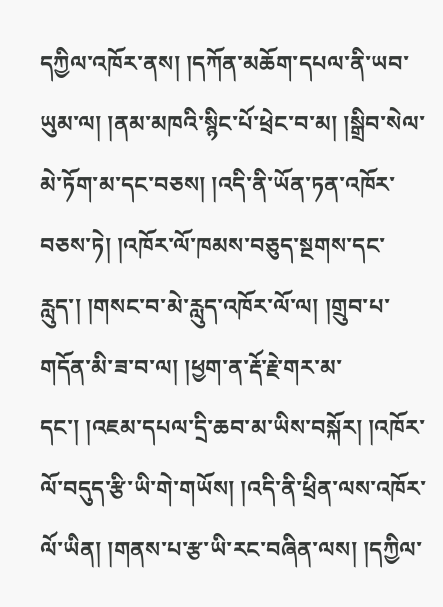དཀྱིལ་འཁོར་ནས། །དཀོན་མཆོག་དཔལ་ནི་ཡབ་ཡུམ་ལ། །ནམ་མཁའི་སྙིང་པོ་ཕྲེང་བ་མ། །སྒྲིབ་སེལ་མེ་ཏོག་མ་དང་བཅས། །འདི་ནི་ཡོན་ཏན་འཁོར་བཅས་ཏེ། །འཁོར་ལོ་ཁམས་བཅུད་སྔགས་དང་རླུད་། །གསང་བ་མེ་རླུད་འཁོར་ལོ་ལ། །གྲུབ་པ་གདོན་མི་ཟ་བ་ལ། །ཕྱག་ན་རྡོ་རྗེ་གར་མ་དང་། །འཇམ་དཔལ་དྲི་ཆབ་མ་ཡིས་བསྐོར། །འཁོར་ལོ་བདུད་རྩི་ཡི་གེ་གཡོས། །འདི་ནི་ཕྲིན་ལས་འཁོར་ལོ་ཡིན། །གནས་པ་རྩ་ཡི་རང་བཞིན་ལས། །དཀྱིལ་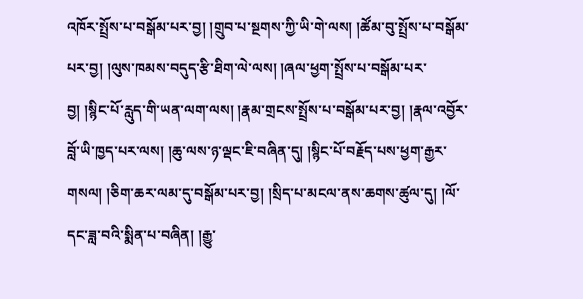འཁོར་སྤྲོས་པ་བསྒོམ་པར་བྱ། །གྲུབ་པ་སྔགས་ཀྱི་ཡི་གེ་ལས། །ཚོམ་བུ་སྤྲོས་པ་བསྒོམ་པར་བྱ། །ལུས་ཁམས་བདུད་རྩི་ཐིག་ལེ་ལས། །ཞལ་ཕྱག་སྤྲོས་པ་བསྒོམ་པར་བྱ། །སྙིང་པོ་རླུད་གི་ཡན་ལག་ལས། །རྣམ་གྲངས་སྤྲོས་པ་བསྒོམ་པར་བྱ། །རྣལ་འབྱོར་བློ་ཡི་ཁྱད་པར་ལས། །ཆུ་ལས་ཉ་ལྡང་ཇི་བཞིན་དུ། །སྙིང་པོ་བརྗོད་པས་ཕྱག་རྒྱར་གསལ། །ཅིག་ཆར་ལམ་དུ་བསྒོམ་པར་བྱ། །སྲིད་པ་མངལ་ནས་ཆགས་ཚུལ་དུ། །ལོ་དང་ཟླ་བའི་སྨིན་པ་བཞིན། །རྒྱུ་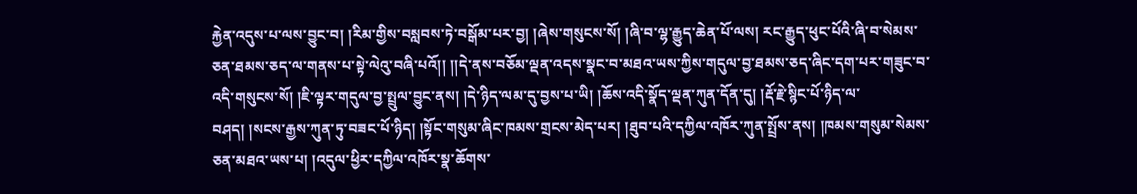རྐྱེན་འདུས་པ་ལས་བྱུང་བ། །རིམ་གྱིས་བསླབས་ཏེ་བསྒོམ་པར་བྱ། །ཞེས་གསུངས་སོ། །ཞི་བ་ལྷ་རྒྱུད་ཆེན་པོ་ལས། རང་རྒྱུད་ཕུང་པོའི་ཞི་བ་སེམས་ཅན་ཐམས་ཅད་ལ་གནས་པ་སྟེ་ལེའུ་བཞི་པའོ།། །།དེ་ནས་བཅོམ་ལྡན་འདས་སྣང་བ་མཐའ་ཡས་ཀྱིས་གདུལ་བྱ་ཐམས་ཅད་ཞིང་དག་པར་གཟུང་བ་འདི་གསུངས་སོ། །ཇི་ལྟར་གདུལ་བྱ་སྤྲུལ་བྱུང་ནས། །དེ་ཉིད་ལམ་དུ་བྱས་པ་ཡི། །ཆོས་འདི་སྣོད་ལྡན་ཀུན་དོན་དུ། །རྡོ་རྗེ་སྙིང་པོ་ཉིད་ལ་བཤད། །སངས་རྒྱས་ཀུན་ཏུ་བཟང་པོ་ཉིད། །སྟོང་གསུམ་ཞིང་ཁམས་གྲངས་མེད་པར། །ཐུབ་པའི་དཀྱིལ་འཁོར་ཀུན་སྤྲོས་ནས། །ཁམས་གསུམ་སེམས་ཅན་མཐའ་ཡས་པ། །འདུལ་ཕྱིར་དཀྱིལ་འཁོར་སྣ་ཆོགས་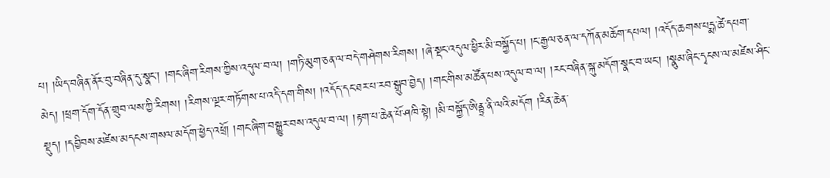པ། །ཡིད་བཞིན་ནོར་བུ་བཞིན་དུ་སྣང་། །གང་ཞིག་རིགས་ཀྱིས་འདུལ་བ་ལ། །གཏི་མུག་ཅན་ལ་བདེ་གཤེགས་རིགས། །ཞེ་སྡང་འདུལ་ཕྱིར་མི་བསྐྱོད་པ། །ང་རྒྱལ་ཅན་ལ་དཀོན་མཆོག་དཔལ། །འདོད་ཆགས་པདྨ་ཚེ་དཔག་མེད། །ཕྲག་དོག་དོན་གྲུབ་ལས་ཀྱི་རིགས། །རིགས་ལྔར་གཏོགས་པ་འདི་དག་གིས། །འདོད་དང་ཐར་པ་རབ་སྒྲུབ་བྱེད། །གང་གིས་མཚོན་པས་འདུལ་བ་ལ། །རང་བཞིན་སྐུ་མདོག་སྣང་བ་ཡང་། །སྣུམ་ཞིང་དྭངས་ལ་མཛེས་ཤིང་སྡུད། །དབྱིབས་མཛེས་མདངས་གསལ་མདོག་ཕྱེད་འཕྲོ། །གང་ཞིག་བསྒྱུར་བས་འདུལ་བ་ལ། །རྟག་པ་ཆེན་པོ་ཤཁི་སྟེ། །མི་བསྐྱོད་ཨིནྟྲ་ནི་ལའི་མདོག །རིན་ཆེན་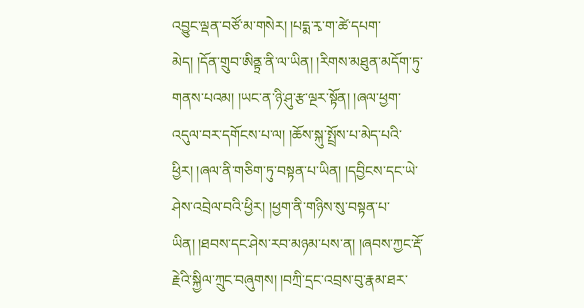འབྱུང་ལྡན་བཙོ་མ་གསེར། །པདྨ་རྭ་ག་ཚེ་དཔག་མེད། །དོན་གྲུབ་ཨིནྟྲ་ནི་ལ་ཡིན། །རིགས་མཐུན་མདོག་ཏུ་གནས་པའམ། །ཡང་ན་ཉི་ཤུ་རྩ་ལྔར་སྟོན། །ཞལ་ཕྱག་འདུལ་བར་དགོངས་པ་ལ། །ཆོས་སྐུ་སྤྲོས་པ་མེད་པའི་ཕྱིར། །ཞལ་ནི་གཅིག་ཏུ་བསྟན་པ་ཡིན། །དབྱིངས་དང་ཡེ་ཤེས་འབྲེལ་བའི་ཕྱིར། །ཕྱག་ནི་གཉིས་སུ་བསྟན་པ་ཡིན། །ཐབས་དང་ཤེས་རབ་མཉམ་པས་ན། །ཞབས་ཀྱང་རྡོ་རྗེའི་སྐྱིལ་ཀྲུང་བཞུགས། །བཀྲི་དྲང་འབྲས་བུ་རྣམ་ཐར་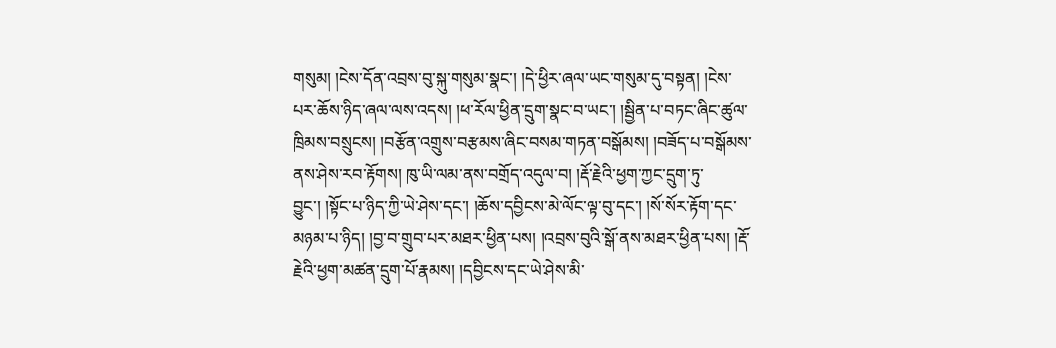གསུམ། །ངེས་དོན་འབྲས་བུ་སྐུ་གསུམ་སྣང་། །དེ་ཕྱིར་ཞལ་ཡང་གསུམ་དུ་བསྟན། །ངེས་པར་ཆོས་ཉིད་ཞལ་ལས་འདས། །ཕ་རོལ་ཕྱིན་དྲུག་སྣང་བ་ཡང་། །སྦྱིན་པ་བཏང་ཞིང་ཚུལ་ཁྲིམས་བསྲུངས། །བརྩོན་འགྲུས་བརྩམས་ཞིང་བསམ་གཏན་བསྒོམས། །བཟོད་པ་བསྒོམས་ནས་ཤེས་རབ་རྟོགས། ཁུ་ཡི་ལམ་ནས་བགྲོད་འདུལ་བ། །རྡོ་རྗེའི་ཕྱག་ཀྱང་དྲུག་ཏུ་བྱུང་། །སྟོང་པ་ཉིད་ཀྱི་ཡེ་ཤེས་དང་། །ཆོས་དབྱིངས་མེ་ལོང་ལྟ་བུ་དང་། །སོ་སོར་རྟོག་དང་མཉམ་པ་ཉིད། །བྱ་བ་གྲུབ་པར་མཐར་ཕྱིན་པས། །འབྲས་བུའི་སྒོ་ནས་མཐར་ཕྱིན་པས། །རྡོ་རྗེའི་ཕྱག་མཚན་དྲུག་པོ་རྣམས། །དབྱིངས་དང་ཡེ་ཤེས་མི་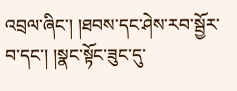འབྲལ་ཞིང་། །ཐབས་དང་ཤེས་རབ་སྦྱོར་བ་དང་། །སྣང་སྟོང་ཟུང་དུ་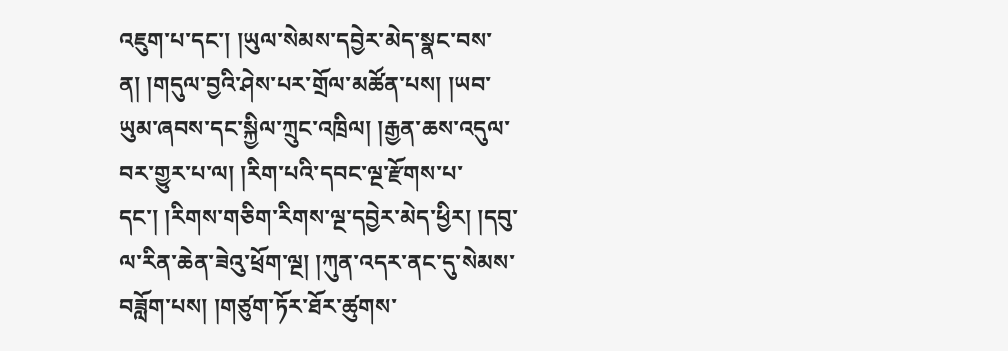འཇུག་པ་དང་། །ཡུལ་སེམས་དབྱེར་མེད་སྣང་བས་ན། །གདུལ་བྱའི་ཤེས་པར་གྲོལ་མཚོན་པས། །ཡབ་ཡུམ་ཞབས་དང་སྐྱིལ་ཀྲུང་འཁྲིལ། །རྒྱན་ཆས་འདུལ་བར་གྱུར་པ་ལ། །རིག་པའི་དབང་ལྔ་རྫོགས་པ་དང་། །རིགས་གཅིག་རིགས་ལྔ་དབྱེར་མེད་ཕྱིར། །དབུ་ལ་རིན་ཆེན་ཟེའུ་ཕྲོག་ལྔ། །ཀུན་འདར་ནང་དུ་སེམས་བཟློག་པས། །གཙུག་ཏོར་ཐོར་ཚུགས་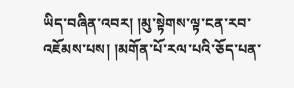ཡིད་བཞིན་འབར། །མུ་སྟེགས་ལྟ་ངན་རབ་འཇོམས་པས། །མགོན་པོ་རལ་པའི་ཅོད་པན་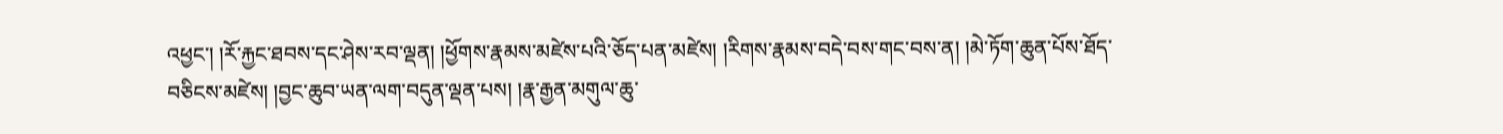འཕྱང་། །རོ་རྐྱང་ཐབས་དང་ཤེས་རབ་ལྡན། །ཕྱོགས་རྣམས་མཛེས་པའི་ཅོད་པན་མཛེས། །རིགས་རྣམས་བདེ་བས་གང་བས་ན། །མེ་ཏོག་ཆུན་པོས་ཐོད་བཅིངས་མཛེས། །བྱང་ཆུབ་ཡན་ལག་བདུན་ལྡན་པས། །རྣ་རྒྱན་མགུལ་ཆུ་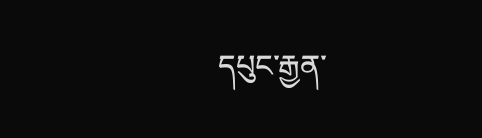དཔུང་རྒྱན་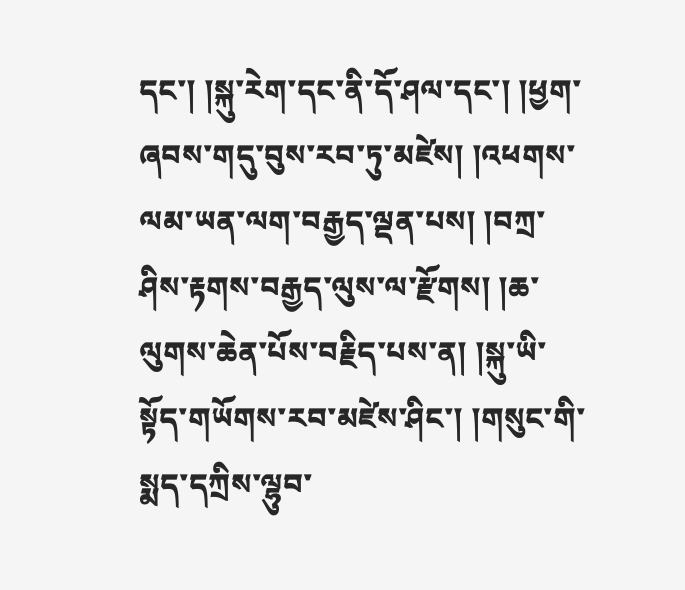དང་། །སྐུ་རེག་དང་ནི་དོ་ཤལ་དང་། །ཕྱག་ཞབས་གདུ་བུས་རབ་ཏུ་མཛེས། །འཕགས་ལམ་ཡན་ལག་བརྒྱད་ལྡན་པས། །བཀྲ་ཤིས་རྟགས་བརྒྱད་ལུས་ལ་རྫོགས། །ཆ་ལུགས་ཆེན་པོས་བརྗིད་པས་ན། །སྐུ་ཡི་སྟོད་གཡོགས་རབ་མཛེས་ཤིང་། །གསུང་གི་སྨད་དཀྲིས་ལྷུབ་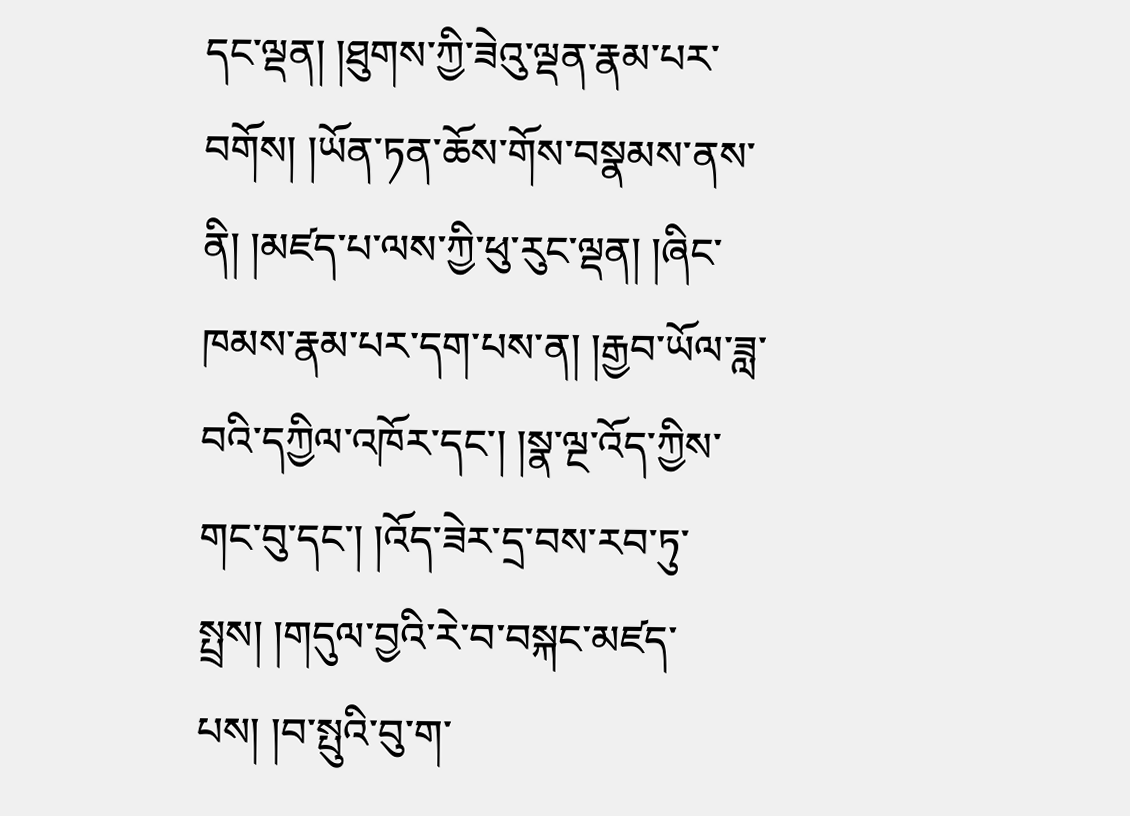དང་ལྡན། །ཐུགས་ཀྱི་ཟེའུ་ལྡན་རྣམ་པར་བགོས། །ཡོན་ཏན་ཆོས་གོས་བསྣམས་ནས་ནི། །མཛད་པ་ལས་ཀྱི་ཕུ་རུང་ལྡན། །ཞིང་ཁམས་རྣམ་པར་དག་པས་ན། །རྒྱབ་ཡོལ་ཟླ་བའི་དཀྱིལ་འཁོར་དང་། །སྣ་ལྔ་འོད་ཀྱིས་གང་བུ་དང་། །འོད་ཟེར་དྲ་བས་རབ་ཏུ་སྤྲས། །གདུལ་བྱའི་རེ་བ་བསྐང་མཛད་པས། །བ་སྤུའི་བུ་ག་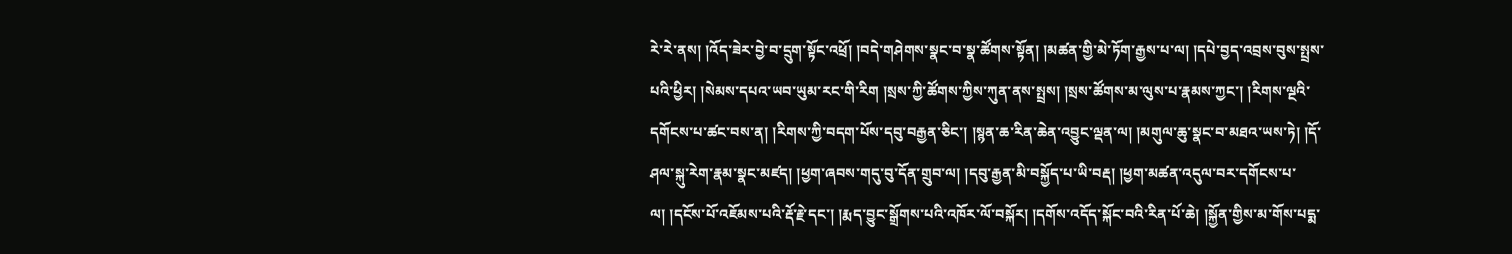རེ་རེ་ནས། །འོད་ཟེར་བྱེ་བ་དྲུག་སྟོང་འཕྲོ། །བདེ་གཤེགས་སྣང་བ་སྣ་ཚོགས་སྟོན། །མཚན་གྱི་མེ་ཏོག་རྒྱས་པ་ལ། །དཔེ་བྱད་འབྲས་བུས་སྤྲས་པའི་ཕྱིར། །སེམས་དཔའ་ཡབ་ཡུམ་རང་གི་རིག །སྲས་ཀྱི་ཚོགས་ཀྱིས་ཀུན་ནས་སྤྲས། །སྲས་ཚོགས་མ་ལུས་པ་རྣམས་ཀྱང་། །རིགས་ལྔའི་དགོངས་པ་ཚང་བས་ན། །རིགས་ཀྱི་བདག་པོས་དབུ་བརྒྱན་ཅིང་། །སྙན་ཆ་རིན་ཆེན་འབྱུང་ལྡན་ལ། །མགུལ་ཆུ་སྣང་བ་མཐའ་ཡས་ཏེ། །དོ་ཤལ་སྐུ་རེག་རྣམ་སྣང་མཛད། །ཕྱག་ཞབས་གདུ་བུ་དོན་གྲུབ་ལ། །དབུ་རྒྱན་མི་བསྐྱོད་པ་ཡི་བརྡ། །ཕྱག་མཚན་འདུལ་བར་དགོངས་པ་ལ། །དངོས་པོ་འཇོམས་པའི་རྡོ་རྗེ་དང་། །རྨད་བྱུང་སྒྲོགས་པའི་འཁོར་ལོ་བསྐོར། །དགོས་འདོད་སྐོང་བའི་རིན་པོ་ཆེ། །སྐྱོན་གྱིས་མ་གོས་པདྨ་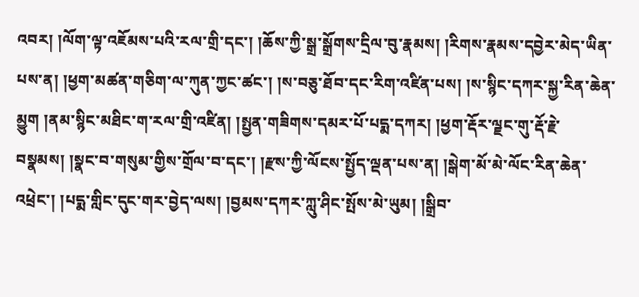འབར། །ལོག་ལྟ་འཇོམས་པའི་རལ་གྲི་དང་། །ཆོས་ཀྱི་སྒྲ་སྒྲོགས་དྲིལ་བུ་རྣམས། །རིགས་རྣམས་དབྱེར་མེད་ཡིན་པས་ན། །ཕྱག་མཚན་གཅིག་ལ་ཀུན་ཀྱང་ཚང་། །ས་བཅུ་ཐོབ་དང་རིག་འཛིན་པས། །ས་སྙིང་དཀར་སྐྱ་རིན་ཆེན་མྱུག །ནམ་སྙིང་མཐིང་ག་རལ་གྲི་འཛིན། །སྤྱན་གཟིགས་དམར་པོ་པདྨ་དཀར། །ཕྱག་རྡོར་ལྗང་གུ་རྡོ་རྗེ་བསྣམས། །སྣང་བ་གསུམ་གྱིས་གྲོལ་བ་དང་། །རྫས་ཀྱི་ལོངས་སྤྱོད་ལྡན་པས་ན། །སྒེག་མོ་མེ་ལོང་རིན་ཆེན་འཕྲེང་། །པདྨ་གླིང་དུང་གར་བྱེད་ལས། །བྱམས་དཀར་ཀླུ་ཤིང་སྤོས་མེ་ཡུམ། །སྒྲིབ་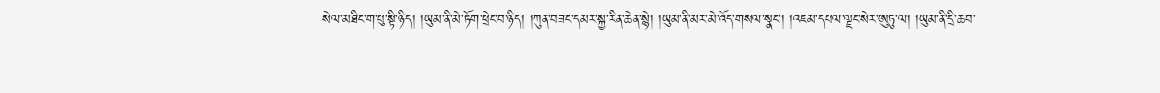སེལ་མཐིང་ག་པུ་སྟི་ཉིད། །ཡུམ་ནི་མེ་ཏོག་ཕྲེང་བ་ཉིད། །ཀུན་བཟང་དམར་སྐྱ་རིན་ཆེན་སྙེ། །ཡུམ་ནི་མར་མེ་འོད་གསལ་སྣང་། །འཇམ་དཔལ་ལྗང་སེར་ཨུཏུ་ལ། །ཡུམ་ནི་དྲི་ཆབ་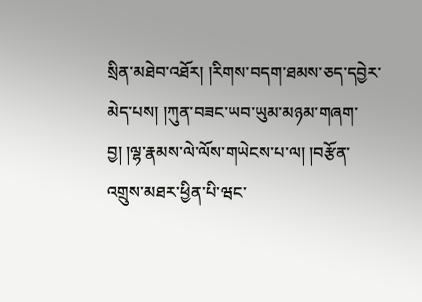སྲིན་མཐེབ་འཐོར། །རིགས་བདག་ཐམས་ཅད་དབྱེར་མེད་པས། །ཀུན་བཟང་ཡབ་ཡུམ་མཉམ་གཞག་བྱ། །ལྷ་རྣམས་ལེ་ལོས་གཡེངས་པ་ལ། །བརྩོན་འགྲུས་མཐར་ཕྱིན་པི་ཝང་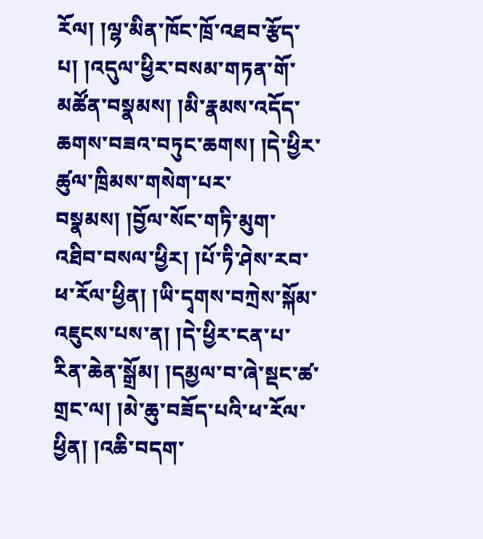རོལ། །ལྷ་མིན་ཁོང་ཁྲོ་འཐབ་རྩོད་པ། །འདུལ་ཕྱིར་བསམ་གཏན་གོ་མཚོན་བསྣམས། །མི་རྣམས་འདོད་ཆགས་བཟའ་བཏུང་ཆགས། །དེ་ཕྱིར་ཚུལ་ཁྲིམས་གསེག་པར་བསྣམས། །བྱོལ་སོང་གཏི་མུག་འཐིབ་བསལ་ཕྱིར། །པོ་ཏི་ཤེས་རབ་ཕ་རོལ་ཕྱིན། །ཡི་དྭགས་བཀྲེས་སྐོམ་འཇུངས་པས་ན། །དེ་ཕྱིར་ངན་པ་རིན་ཆེན་སྒྲོམ། །དམྱལ་བ་ཞེ་སྡང་ཚ་གྲང་ལ། །མེ་ཆུ་བཟོད་པའི་ཕ་རོལ་ཕྱིན། །འཆི་བདག་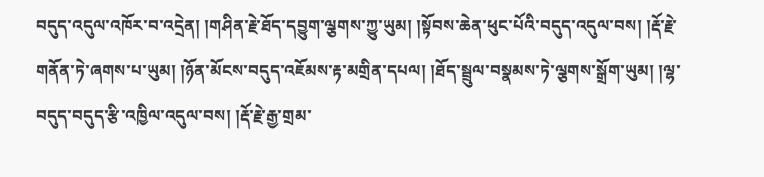བདུད་འདུལ་འཁོར་བ་འདྲེན། །གཤིན་རྗེ་ཐོད་དབྱུག་ལྕགས་ཀྱུ་ཡུམ། །སྟོབས་ཆེན་ཕུང་པོའི་བདུད་འདུལ་བས། །རྡོ་རྗེ་གནོན་ཏེ་ཞགས་པ་ཡུམ། །ཉོན་མོངས་བདུད་འཇོམས་རྟ་མགྲིན་དཔལ། །ཐོད་སྦྲུལ་བསྣམས་ཏེ་ལྕགས་སྒྲོག་ཡུམ། །ལྷ་བདུད་བདུད་རྩི་འཁྱིལ་འདུལ་བས། །རྡོ་རྗེ་རྒྱ་གྲམ་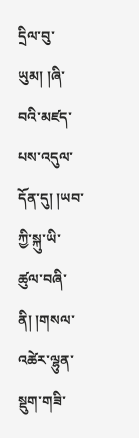དྲིལ་བུ་ཡུམ། །ཞི་བའི་མཛད་པས་འདུལ་དོན་དུ། །ཡབ་ཀྱི་སྐུ་ཡི་ཚུལ་བཞི་ནི། །གསལ་འཚེར་ལྷུན་སྡུག་གཟི་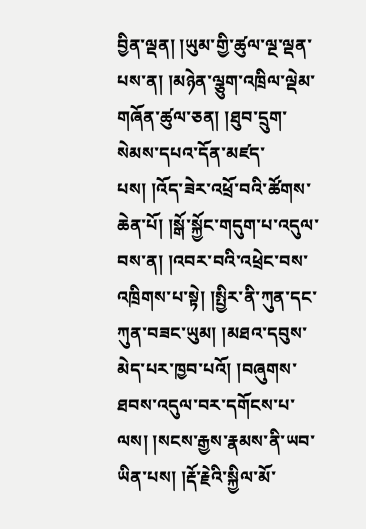བྱིན་ལྡན། །ཡུམ་གྱི་ཚུལ་ལྔ་ལྡན་པས་ན། །མཉེན་ལྕུག་འཁྲིལ་ལྡེམ་གཞོན་ཚུལ་ཅན། །ཐུབ་དྲུག་སེམས་དཔའ་དོན་མཛད་པས། །འོད་ཟེར་འཕྲོ་བའི་ཚོགས་ཆེན་པོ། །སྒོ་སྐྱོང་གདུག་པ་འདུལ་བས་ན། །འབར་བའི་འཕྲེང་བས་འཁྲིགས་པ་སྟེ། །སྤྱིར་ནི་ཀུན་དང་ཀུན་བཟང་ཡུམ། །མཐའ་དབུས་མེད་པར་ཁྱབ་པའོ། །བཞུགས་ཐབས་འདུལ་བར་དགོངས་པ་ལས། །སངས་རྒྱས་རྣམས་ནི་ཡབ་ཡིན་པས། །རྡོ་རྗེའི་སྐྱིལ་མོ་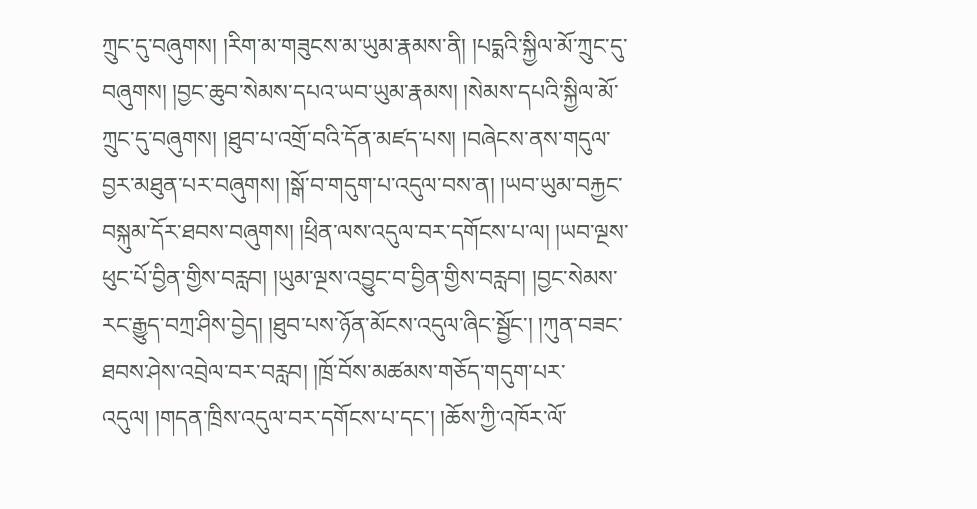ཀྲུང་དུ་བཞུགས། །རིག་མ་གཟུངས་མ་ཡུམ་རྣམས་ནི། །པདྨའི་སྐྱིལ་མོ་ཀྲུང་དུ་བཞུགས། །བྱང་ཆུབ་སེམས་དཔའ་ཡབ་ཡུམ་རྣམས། །སེམས་དཔའི་སྐྱིལ་མོ་ཀྲུང་དུ་བཞུགས། །ཐུབ་པ་འགྲོ་བའི་དོན་མཛད་པས། །བཞེངས་ནས་གདུལ་བྱར་མཐུན་པར་བཞུགས། །སྒོ་བ་གདུག་པ་འདུལ་བས་ན། །ཡབ་ཡུམ་བརྐྱང་བསྐུམ་དོར་ཐབས་བཞུགས། །ཕྲིན་ལས་འདུལ་བར་དགོངས་པ་ལ། །ཡབ་ལྔས་ཕུང་པོ་བྱིན་གྱིས་བརླབ། །ཡུམ་ལྔས་འབྱུང་བ་བྱིན་གྱིས་བརླབ། །བྱང་སེམས་རང་རྒྱུད་བཀྲ་ཤིས་བྱེད། །ཐུབ་པས་ཉོན་མོངས་འདུལ་ཞིང་སྦྱོང་། །ཀུན་བཟང་ཐབས་ཤེས་འབྲེལ་བར་བརླབ། །ཁྲོ་བོས་མཚམས་གཅོད་གདུག་པར་འདུལ། །གདན་ཁྲིས་འདུལ་བར་དགོངས་པ་དང་། །ཆོས་ཀྱི་འཁོར་ལོ་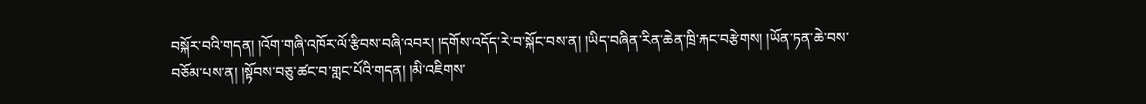བསྐོར་བའི་གདན། །འོག་གཞི་འཁོར་ལོ་རྩིབས་བཞི་འབར། །དགོས་འདོད་རེ་བ་སྐོང་བས་ན། །ཡིད་བཞིན་རིན་ཆེན་ཁྲི་རྐང་བརྩེགས། །ཡོན་ཏན་ཆེ་བས་བཅོམ་པས་ན། །སྟོབས་བཅུ་ཚང་བ་གླང་པོའི་གདན། །མི་འཇིགས་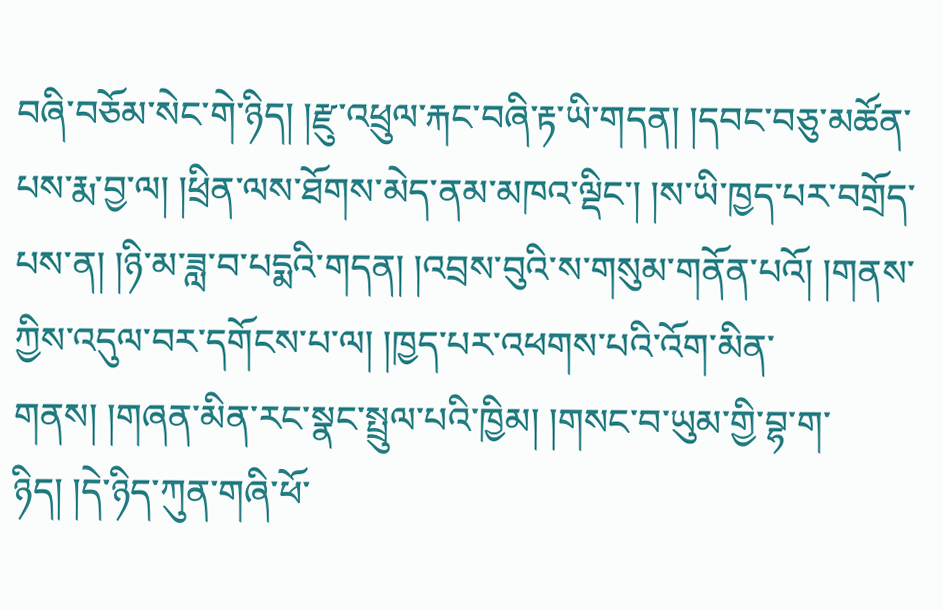བཞི་བཅོམ་སེང་གེ་ཉིད། །རྫུ་འཕྲུལ་རྐང་བཞི་རྟ་ཡི་གདན། །དབང་བཅུ་མཚོན་པས་རྨ་བྱ་ལ། །ཕྲིན་ལས་ཐོགས་མེད་ནམ་མཁའ་ལྡིང་། །ས་ཡི་ཁྱད་པར་བགྲོད་པས་ན། །ཉི་མ་ཟླ་བ་པདྨའི་གདན། །འབྲས་བུའི་ས་གསུམ་གནོན་པའོ། །གནས་ཀྱིས་འདུལ་བར་དགོངས་པ་ལ། །ཁྱད་པར་འཕགས་པའི་འོག་མིན་གནས། །གཞན་མིན་རང་སྣང་སྤྲུལ་པའི་ཁྱིམ། །གསང་བ་ཡུམ་གྱི་བྷ་ག་ཉིད། །དེ་ཉིད་ཀུན་གཞི་ཕོ་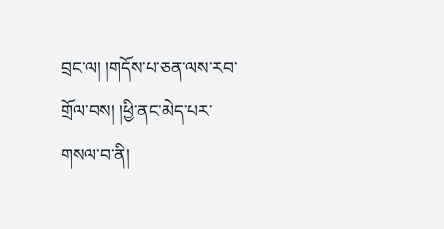བྲང་ལ། །གདོས་པ་ཅན་ལས་རབ་གྲོལ་བས། །ཕྱི་ནང་མེད་པར་གསལ་བ་ནི།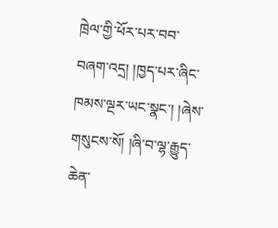ཁྲེལ་གྱི་ཕོར་པར་བབ་བཞག་འདྲ། །ཁྱད་པར་ཞིང་ཁམས་ལྔར་ཡང་སྣང་། །ཞེས་གསུངས་སོ། །ཞི་བ་ལྷ་རྒྱུད་ཆེན་